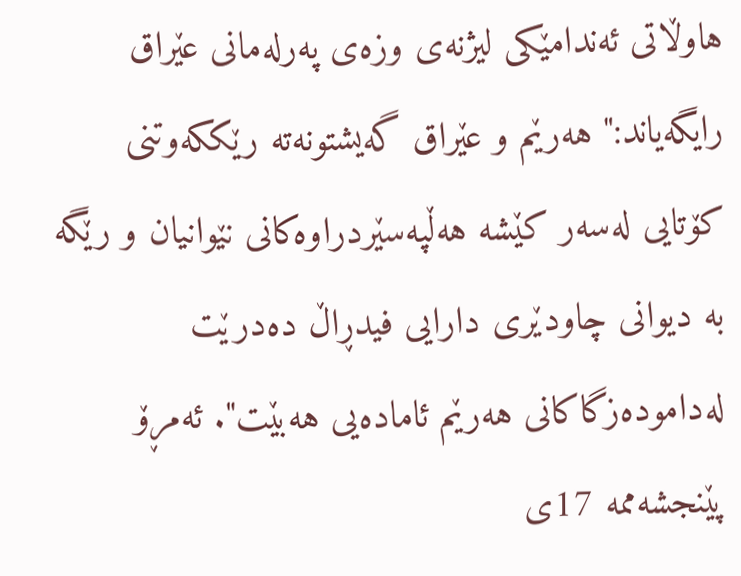هاوڵاتى ئه‌ندامێکى لیژنه‌ى وزه‌ى په‌رله‌مانى عێراق رایگه‌یاند:" هه‌رێم و عێراق گه‌یشتونه‌ته‌ رێککه‌وتنى کۆتایى له‌سه‌ر کێشه‌ هه‌ڵپه‌سێردراوه‌کانى نێوانیان و رێگه‌ به‌ دیوانى چاودێرى دارایى فیدڕاڵ ده‌درێت له‌داموده‌زگاکانى هه‌رێم ئاماده‌یى هه‌بێت". ئه‌مڕۆ پێنجشه‌ممه‌ 17ى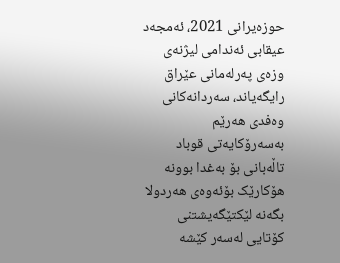حوزه‌یرانى 2021، ئه‌مجه‌د عیقابى ئه‌ندامى لیژنه‌ى وزه‌ى په‌رله‌مانى عێراق رایگه‌یاند، سه‌ردانه‌کانى وه‌فدى هه‌رێم به‌سه‌رۆکایه‌تى قوباد تاڵه‌بانى بۆ به‌غدا بوونه‌ هۆکارێک بۆئه‌وه‌ى هه‌ردولا بگه‌نه‌ لێکتێگه‌یشتنى کۆتایى له‌سه‌ر کێشه‌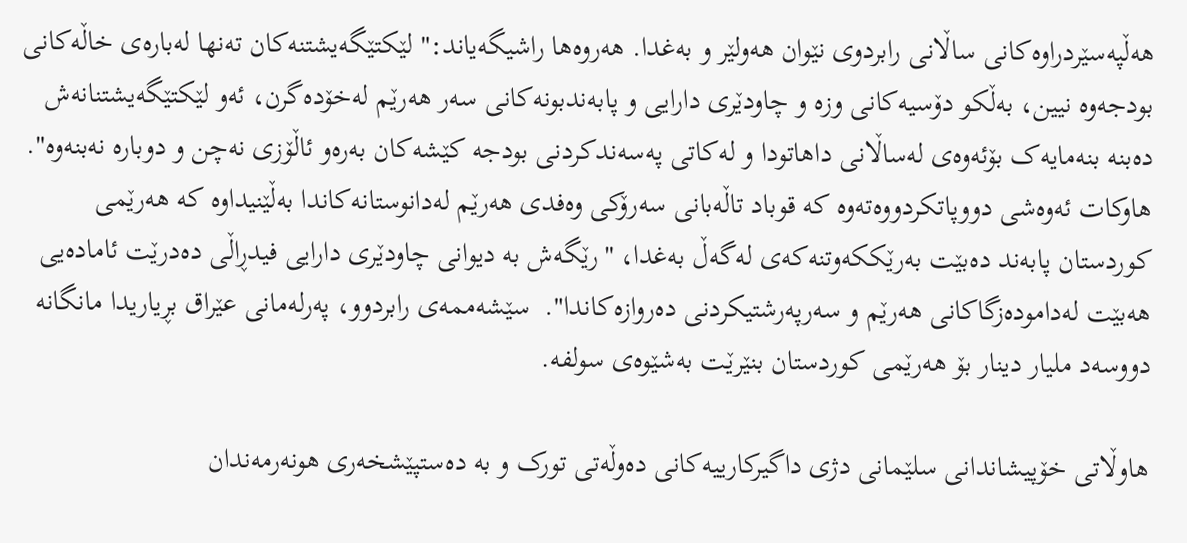هه‌ڵپه‌سێردراوه‌کانى ساڵانى رابردوى نێوان هه‌ولێر و به‌غدا. هه‌روه‌ها راشیگه‌یاند:" لێکتێگه‌یشتنه‌کان ته‌نها له‌باره‌ى خاڵه‌کانى بودجه‌وه‌ نیین، به‌ڵکو دۆسیه‌کانى وزه‌ و چاودێرى دارایى و پابه‌ندبونه‌کانى سه‌ر هه‌رێم له‌خۆده‌گرن، ئه‌و لێکتێگه‌یشتنانه‌ش ده‌بنه‌ بنه‌مایه‌ک بۆئه‌وه‌ى له‌ساڵانى داهاتودا و له‌کاتى په‌سه‌ندکردنى بودجه‌ کێشه‌کان به‌ره‌و ئاڵۆزى نه‌چن و دوباره‌ نه‌بنه‌وه‌". هاوکات ئه‌وه‌شى دووپاتکردووه‌ته‌وه‌ که‌ قوباد تاڵه‌بانى سه‌رۆکى وه‌فدى هه‌رێم له‌دانوستانه‌کاندا به‌ڵێنیداوه‌ که‌ هه‌رێمى کوردستان پابه‌ند ده‌بێت به‌رێککه‌وتنه‌که‌ى له‌گه‌ڵ به‌غدا، "رێگه‌ش به‌ دیوانى چاودێرى دارایى فیدڕاڵى ده‌درێت ئاماده‌یى هه‌بێت له‌داموده‌زگاکانى هه‌رێم و سه‌رپه‌رشتیکردنى ده‌روازه‌کاندا".  سێشه‌ممه‌ى رابردوو، په‌رله‌مانى عێراق بڕیاریدا مانگانه‌ دووسه‌د ملیار دینار بۆ هه‌رێمى کوردستان بنێرێت به‌شێوه‌ى سولفه‌.

هاوڵاتى خۆپیشاندانى سلێمانى دژى داگیرکارییه‌کانى ده‌وڵه‌تى تورک و به‌ ده‌ستپێشخه‌رى هونه‌رمه‌ندان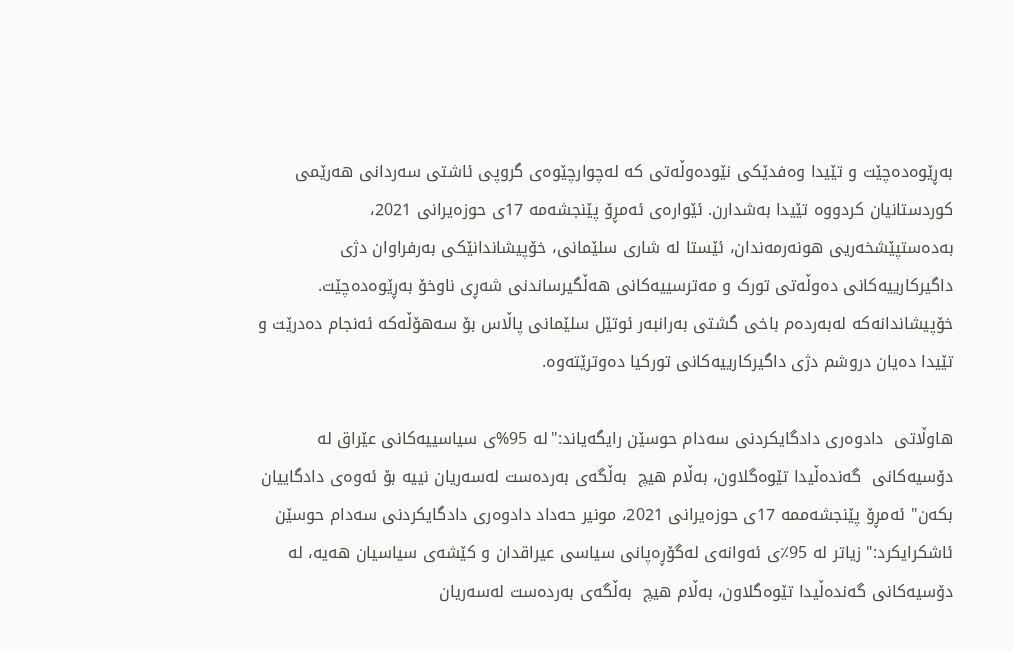به‌ڕێوه‌ده‌چێت و تێیدا وه‌فدێکى نێوده‌وڵه‌تى که‌ له‌چوارچێوه‌ى گروپى ئاشتى سه‌ردانى هه‌رێمی کوردستانیان کردووه‌ تێیدا به‌شدارن. ئێواره‌ى ئه‌مڕۆ پێنجشه‌مه‌ 17ى حوزه‌یرانى 2021، به‌ده‌ستپێشخه‌ریى هونه‌رمه‌ندان، ئێستا له‌ شارى سلێمانی، خۆپیشاندانێکى به‌رفراوان دژى داگیرکارییه‌کانى ده‌وڵه‌تى تورک و مه‌ترسییه‌کانى هه‌ڵگیرساندنى شه‌ڕى ناوخۆ به‌ڕێوه‌ده‌چێت. خۆپیشاندانه‌که‌ له‌به‌رده‌م باخى گشتى به‌رانبه‌ر ئوتێل سلێمانى پاڵاس بۆ سه‌هۆڵه‌که‌ ئه‌نجام ده‌درێت و تێیدا ده‌یان دروشم دژى داگیرکارییه‌کانى تورکیا ده‌وترێته‌وه‌.

هاوڵاتى ‌ دادوه‌رى دادگایکردنى سه‌دام حوسێن رایگه‌یاند:"له‌ 95%ى سیاسییه‌کانى عێراق له‌ دۆسیه‌کانى  گه‌نده‌ڵیدا تێوه‌گلاون، به‌ڵام هیچ  به‌ڵگه‌ى به‌رده‌ست له‌سه‌ریان نییه‌ بۆ ئه‌وه‌ى دادگاییان بکه‌ن" ئه‌مڕۆ پێنجشه‌ممه‌ 17ى حوزه‌یرانى 2021، مونیر حه‌داد دادوه‌رى دادگایکردنى سه‌دام حوسێن ئاشکرایکرد:" زیاتر له‌ 95٪ى ئه‌وانه‌ى له‌گۆڕه‌پانى سیاسى عیراقدان و کێشه‌ى سیاسیان هه‌یه‌، له‌ دۆسیه‌کانى گه‌نده‌ڵیدا تێوه‌گلاون، به‌ڵام هیچ  به‌ڵگه‌ى به‌رده‌ست له‌سه‌ریان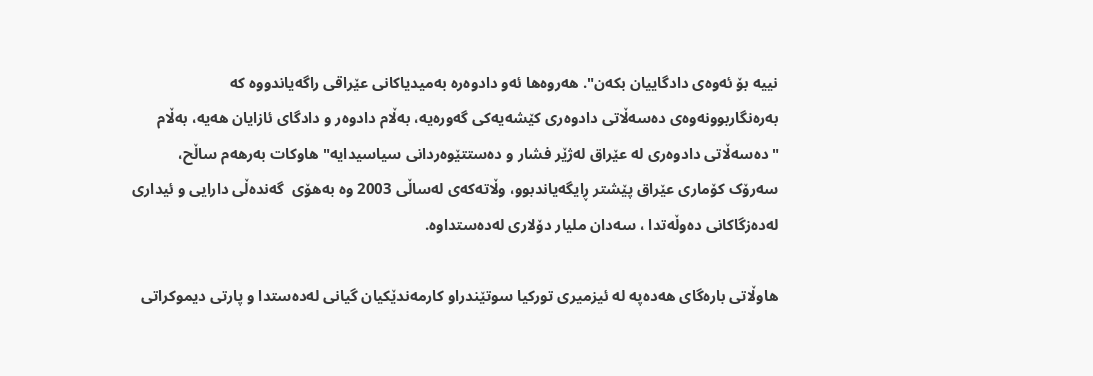نییه‌ بۆ ئه‌وه‌ى دادگاییان بکه‌ن". هه‌روه‌ها ئه‌و دادوه‌ره‌ به‌میدیاکانى عێراقى راگه‌یاندووه‌ که‌ به‌ره‌نگاربوونه‌وه‌ى ده‌سه‌ڵاتى دادوه‌رى کێشه‌یه‌کى گه‌وره‌یه‌، به‌ڵام دادوه‌ر و دادگاى ئازایان هه‌یه‌، به‌ڵام  "ده‌سه‌ڵاتى دادوه‌رى له‌ عێراق له‌ژێر فشار و ده‌ستتێوه‌ردانى سیاسیدایه‌" هاوکات به‌رهه‌م ساڵح، سه‌رۆک کۆمارى عێراق پێشتر ڕایگه‌یاندبوو، وڵاته‌که‌ى له‌ساڵى 2003 وه‌ به‌هۆى  گه‌نده‌ڵى دارایى و ئیدارى له‌ده‌زگاکانى ده‌وڵه‌تدا ، سه‌دان ملیار دۆلارى له‌ده‌ستداوه‌.

هاوڵاتى باره‌گاى هه‌ده‌په‌ له‌ ئیزمیرى تورکیا سوتێندراو کارمه‌ندێکیان گیانى له‌ده‌ستدا و پارتى دیموکراتى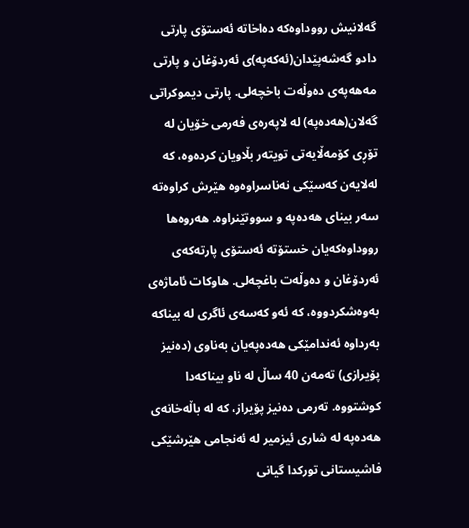گه‌لانیش رووداوه‌که‌ ده‌اخاته‌ ئه‌ستۆى پارتى دادو گه‌شه‌پێدان(ئه‌که‌په‌)ى ئه‌ردۆغان و پارتى مه‌هه‌په‌ى ده‌وڵه‌ت باخچه‌لى. پارتى دیموکراتى گه‌لان(هه‌ده‌په‌) له‌ لاپه‌ره‌ى فه‌رمى خۆیان له‌ تۆڕى کۆمه‌ڵایه‌تى تویته‌ر بڵاویان کرده‌وه‌، که‌ له‌لایه‌ن که‌سێکى نه‌ناسراوه‌وه‌ هێرش کراوه‌ته‌ سه‌ر بیناى هه‌ده‌په‌ و سووتێنراوه‌. هه‌روه‌ها رووداوه‌که‌یان خستۆته‌ ئه‌ستۆى پارته‌که‌ى ئه‌ردۆغان و ده‌وڵه‌ت باغچه‌لى. هاوکات ئاماژه‌ى به‌وه‌شکردووه‌، که‌ ئه‌و که‌سه‌ى ئاگرى له‌ بیناکه‌ به‌رداوه‌ ئه‌ندامێکى هه‌ده‌په‌یان به‌ناوى (ده‌نیز پۆیرازی) ته‌مه‌ن 40 ساڵ‌ له‌ ناو بیناکه‌دا کوشتووه‌. ته‌رمى ده‌نیز پۆیراز، که‌ له‌ باڵه‌خانه‌ى هه‌ده‌په‌ له‌ شارى ئیزمیر له‌ ئه‌نجامى هێرشێکى فاشیستانى تورکدا گیانى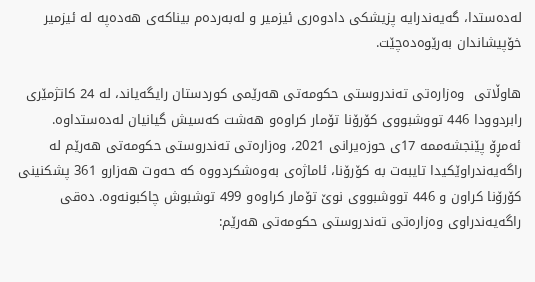له‌ده‌ستدا، گه‌یه‌ندرایه‌ پزیشکى دادوه‌رى ئیزمیر و له‌به‌رده‌م بیناکه‌ى هه‌ده‌په‌ له‌ ئیزمیر خۆپیشاندان به‌رێوه‌ده‌چێت.

هاوڵاتى ‌ وه‌زاره‌تى ته‌ندروستى حکومه‌تى هه‌رێمى کوردستان رایگه‌یاند، له‌ 24 کاتژمێرى رابردوودا 446 تووشبووى کۆرۆنا تۆمار کراوه‌و هه‌شت که‌سیش گیانیان له‌ده‌ستداوه‌. ئه‌مڕۆ پێنجشه‌ممه‌ 17ى حوزه‌یرانى 2021، وه‌زاره‌تى ته‌ندروستى حکومه‌تى هه‌رێم له‌ راگه‌یه‌ندراوێکیدا تایبه‌ت به‌ کۆرۆنا، ئاماژه‌ى به‌وه‌شکردووه‌ که‌ حه‌وت هه‌زارو 361 پشکنینى کۆرۆنا کراون و 446 تووشبووى نوێ تۆمار کراوه‌و 499 توشبوش چاکبونه‌وه‌. ده‌قى راگه‌یه‌ندراوى وه‌زاره‌تى ته‌ندروستى حکومه‌تى هه‌رێم: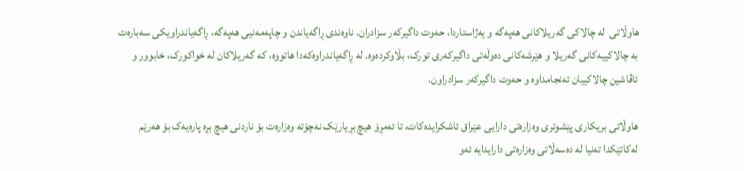هاوڵاتى  لە چالاکی گەریلاکانی هەپەگە و یەژاستاردا، حەوت داگیرکەر سزادران. ناوەندی ڕاگەیاندن و چاپەمەنیی هەپەگە، ڕاگەیاندراویکی سەبارەت بە چالاکییەکانی گەریلا و هێرشەکانی دەوڵەتی داگیرکەری تورک، بڵاوکردەوە. لە ڕاگەیاندراوەکەدا هاتووە، کە گەریلاکان لە خواکورک، خابوور و ئاڤاشین چالاکییان ئەنجامداوە و حەوت داگیرکەر سزادراون.

هاوڵاتى بریكارى پێشوترى وه‌زاره‌تى دارایی عێراق ئاشكرایده‌كات، تا ئەمڕۆ هیچ بڕیارێک نەچۆتە وەزارەت بۆ ناردنی هیچ بڕە پارەیەک بۆ هەرێم لەکاتێکدا تەنیا لە دەسەڵاتی وەزارەتی دارایدایە ئەو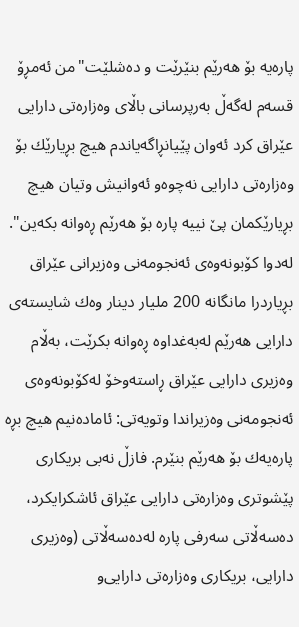پارەیە بۆ هەرێم بنێرێت و دەشلێت"من ئه‌مڕۆ قسه‌م له‌گه‌ڵ به‌رپرسانى باڵاى وه‌زاره‌تى دارایی عێراق كرد ئه‌وان پێیانڕاگه‌یاندم هیچ بڕیارێك بۆ وه‌زاره‌تى دارایی نه‌چوه‌و ئه‌وانیش وتیان هیچ بڕیارێكمان پێ نییه‌ پاره‌ بۆ هه‌رێم ڕه‌وانه‌ بكه‌ین". له‌دوا كۆبونه‌وه‌ى ئه‌نجومه‌نى وه‌زیرانى عێراق بڕیاردرا مانگانه‌ 200 ملیار دینار وه‌ك شایسته‌ى دارایی هه‌رێم له‌به‌غداوه‌ ڕه‌وانه‌ بكرێت، به‌ڵام وه‌زیرى دارایی عێراق ڕاسته‌وخۆ له‌كۆبونه‌وه‌ى ئه‌نجومه‌نى وه‌زیراندا وتویه‌تى: ئاماده‌نیم هیچ بڕه‌ پاره‌یه‌ك بۆ هه‌رێم بنێرم. فازڵ نەبى بریكارى پێشوترى وه‌زاره‌تى دارایی عێراق ئاشكرایكرد، ده‌سه‌ڵاتى سه‌رفى پاره‌ له‌ده‌سه‌ڵاتى (وه‌زیرى دارایی، بریكارى وه‌زاره‌تى دارایی‌و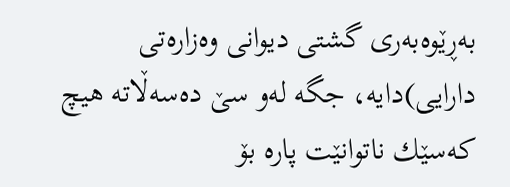به‌ڕێوه‌به‌رى گشتى دیوانى وه‌زاره‌تى دارایی)دایه‌، جگه‌ له‌و سێ ده‌سه‌ڵاته‌ هیچ كه‌سێك ناتوانێت پاره‌ بۆ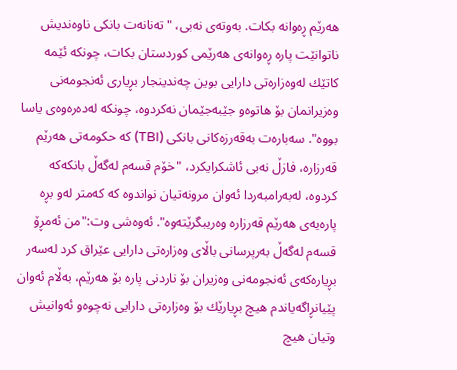هه‌رێم ڕه‌وانه‌ بكات. به‌وته‌ى نه‌بى، "ته‌نانه‌ت بانكى ناوه‌ندیش ناتوانێت پاره‌ ڕه‌وانه‌ى هه‌رێمى كوردستان بكات، چونكه‌ ئێمه‌ كاتێك له‌وه‌زاره‌تى دارایی بوین چه‌ندینجار بڕیارى ئه‌نجومه‌نى وه‌زیرانمان بۆ هاتوه‌و جێبه‌جێمان نه‌كردوه‌، چونكه‌ له‌ده‌ره‌وه‌ى یاسا بووه‌". سه‌باره‌ت به‌قه‌رزه‌كانى بانكى (TBI) كه‌ حكومه‌تى هه‌رێم قه‌رزاره‌، فازڵ نه‌بى ئاشكرایكرد، "خۆم قسه‌م له‌گه‌ڵ بانكه‌كه‌ كردوه‌، له‌به‌رامبه‌ردا ئه‌وان مرونه‌تیان نواندوه‌ كه‌ كه‌متر له‌و بڕه‌ پاره‌یه‌ى هه‌رێم قه‌رزاره‌ وه‌ریبگرێته‌وه‌". ئه‌وه‌شى وت:"من ئه‌مڕۆ قسه‌م له‌گه‌ڵ به‌رپرسانى باڵاى وه‌زاره‌تى دارایی عێراق كرد له‌سه‌ر بڕیاره‌كه‌ى ئه‌نجومه‌نى وه‌زیران بۆ ناردنى پاره‌ بۆ هه‌رێم، به‌ڵام ئه‌وان پێیانڕاگه‌یاندم هیچ بڕیارێك بۆ وه‌زاره‌تى دارایی نه‌چوه‌و ئه‌وانیش وتیان هیچ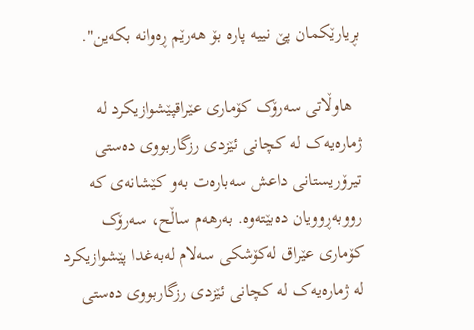بڕیارێكمان پێ نییه‌ پاره‌ بۆ هه‌رێم ڕه‌وانه‌ بكه‌ین".

  هاوڵاتى سەرۆک کۆماری عێراقپێشوازیکرد لە ژمارەیەک لە کچانی ئێزدی رزگاربووی دەستی تیرۆریستانی داعش سەبارەت بەو کێشانەی کە رووبەڕوویان دەبێتەوە. بەرهەم ساڵح، سەرۆک کۆماری عێراق لەکۆشکی سەلام لەبەغدا پێشوازیکرد لە ژمارەیەک لە کچانی ئێزدی رزگاربووی دەستی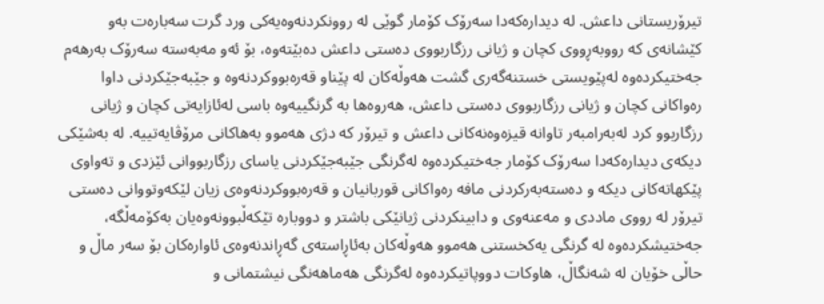تیرۆریستانی داعش. لە دیدارەکەدا سەرۆک کۆمار گوێی لە روونکردنەوەیەکی ورد گرت سەبارەت بەو کێشانەی کە رووبەڕووی کچان و ژیانی رزگاربووی دەستی داعش دەبێتەوە، بۆ ئەو مەبەستە سەرۆک بەرھەم جەختیکردەوە لەپێویستی خستنەگەری گشت ھەوڵەکان لە پێناو قه‌ره‌بووكردنه‌وه‌ و جێبەجێکردنی داوا رەواکانی کچان و ژیانی رزگاربووی دەستی داعش، ھەروەھا بە گرنگییەوە باسی لەئازایەتی کچان و ژیانی رزگاربوو کرد لەبەرامبەر تاوانە قیزەوەنەکانی داعش و تیرۆر کە دژی ھەموو بەهاکانی مرۆڤایەتییە. لە بەشێکی دیکەی دیدارەکەدا سەرۆک کۆمار جەختیکردەوە لەگرنگی جێبەجێکردنی یاسای رزگاربووانی ئێزدی و تەواوی پێکهاتەکانی دیکە و دەستەبەرکردنی مافە رەواکانی قوربانیان و قەرەبووکردنەوەی زیان لێکەوتووانی دەستی تیرۆر لە رووی ماددی و مەعنەوی و دابینكردنی ژیانێكی باشتر و دووباره‌ تێكه‌ڵبوونه‌وه‌یان به‌كۆمەڵگه‌، جەختیشکردەوە لە گرنگی یەکخستنی ھەموو ھەوڵەکان بەئاڕاستەی گەڕاندنەوەی ئاوارەکان بۆ سەر ماڵ و حاڵی خۆیان لە شەنگاڵ، ھاوکات دووپاتیکردەوە لەگرنگی ھەماھەنگی نیشتمانی و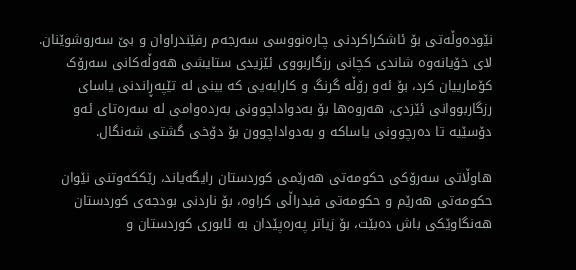نێودەوڵەتی بۆ ئاشکراکردنی چارەنووسی سەرجەم رفێندراوان و بێ سه‌روشوێنان. لای خۆیانەوە شاندی کچانی رزگاربووی ئێزیدی ستایشی هەوڵەکانی سەرۆک کۆمارییان کرد، بۆ ئەو رۆڵە گرنگ و کارایەیی کە بینی لە تێپەڕاندنی یاسای رزگاربووانی ئێزدی، هەروەها بۆ بەدواداچوونی بەردەوامی لە سەرەتای ئەو دۆسێیە تا دەرچوونی یاساکە و بەدواداچوون بۆ دۆخی گشتی شەنگال.

هاوڵاتى سەرۆکی حکومەتی هەرێمی کوردستان رایگەیاند، رێككه‌وتنی نێوان حكومه‌تی هه‌رێم و حكومه‌تی فیدراڵی كراوه‌، بۆ ناردنی بودجه‌ی كوردستان هه‌نگاوێكی باش ده‌بێت، بۆ زیاتر په‌ره‌پێدان به‌ ئابوری كوردستان و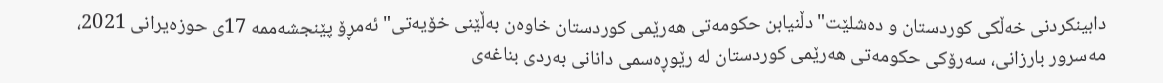دابینكردنی خه‌ڵكی كوردستان و دەشلێت" دڵنیابن حكومه‌تی هه‌رێمی كوردستان خاوه‌ن به‌ڵێنی خۆیه‌تی" ئەمڕۆ پێنجشه‌ممه‌ 17ی حوزه‌یرانی 2021، مەسرور بارزانی، سەرۆکی حکومەتی هەرێمی کوردستان لە رێوڕەسمی دانانی بەردی بناغەی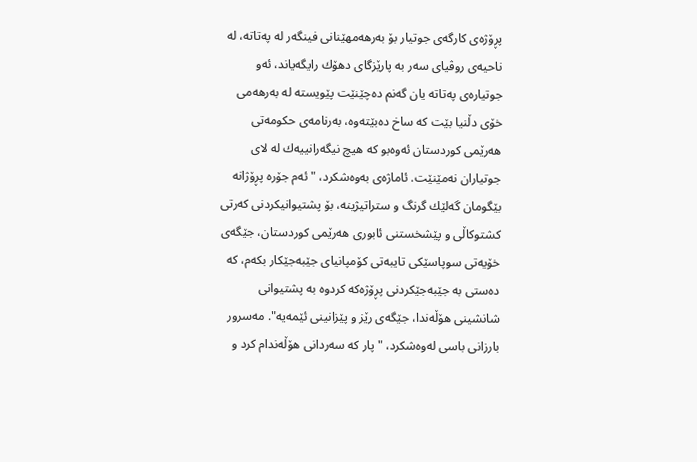پڕۆژەی کارگەی جوتیار بۆ بەرهەمهێنانی فینگەر لە پەتاتە، لە ناحیەی روڤیای سه‌ر به‌ پارێزگای دهۆك رایگەیاند، ئه‌و جوتیاره‌ی په‌تاته‌ یان گه‌نم ده‌چێنێت پێویسته‌ له‌ به‌رهه‌می خۆی دڵنیا بێت كه‌ ساخ ده‌بێته‌وه‌، به‌رنامه‌ی حكومه‌تی هه‌رێمی كوردستان ئه‌وه‌بو كه‌ هیچ نیگه‌رانییه‌ك له‌ لای جوتیاران نه‌مێنێت. ئاماژەی بەوەشکرد، "ئه‌م جۆره‌ پڕۆژانە بێگومان گه‌لێك گرنگ و ستراتیژینه‌، بۆ پشتیوانیكردنی كه‌رتی كشتوكاڵی و پێشخستنی ئابوری هه‌رێمی كوردستان، جێگه‌ی خۆیەتی‌ سوپاسێكی تایبه‌تی كۆمپانیای جێبه‌جێکار بكه‌م، كه‌ ده‌ستی به‌ جێبه‌جێكردنی پڕۆژه‌كه‌ كردوه‌ به‌ پشتیوانی شانشینی هۆڵه‌ندا، جێگه‌ی رێز و پێزانینی ئێمه‌یه‌". مەسرور بارزانی باسی لەوەشکرد، "پار كه‌ سه‌ردانی هۆڵەندام كرد و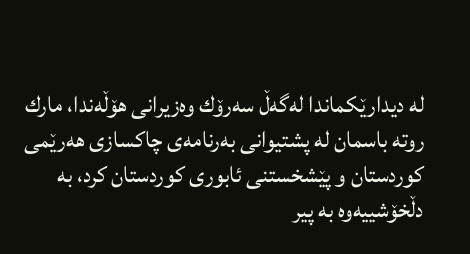لە دیدارێكماندا له‌گه‌ڵ سه‌رۆك وه‌زیرانی هۆڵه‌ندا، مارك روته‌ باسمان له‌ پشتیوانی به‌رنامه‌ی چاكسازی هه‌رێمی كوردستان و پێشخستنی ئابوری كوردستان کرد، به‌ دڵخۆشییه‌وه‌ به‌ پیر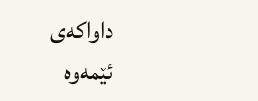داواكه‌ی ئێمه‌وه‌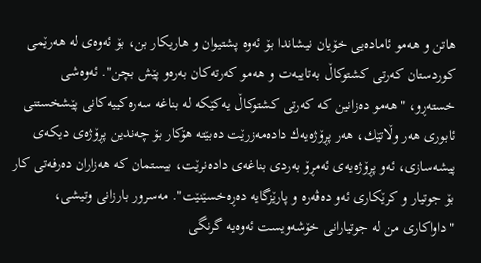هاتن و هه‌مو ئاماده‌یی خۆیان نیشاندا بۆ ئه‌وه‌ پشتیوان و هاریكار بن، بۆ ئه‌وه‌ی له‌ هه‌رێمی كوردستان كه‌رتی كشتوكاڵ به‌تایبه‌ت و هه‌مو كه‌رته‌كان به‌ره‌و پێش بچن". ئەوەشی خستەڕو، "هه‌مو ده‌زانین كه‌ كه‌رتی كشتوكاڵ یه‌كێكه‌ له‌ بناغه‌ سه‌ره‌كییه‌كانی پێشخستنی ئابوری هه‌ر وڵاتێك، هه‌ر پڕۆژه‌یه‌ك داده‌مه‌زرێت ده‌بێته‌ هۆكار بۆ چه‌ندین پڕۆژه‌ی دیكه‌ی پیشه‌سازی، ئه‌و پڕۆژه‌یه‌ی ئه‌مڕۆ به‌ردی بناغه‌ی داده‌نرێت، بیستمان كه‌ هه‌زاران ده‌رفه‌تی كار بۆ جوتیار و كرێكاری ئه‌و ده‌ڤه‌ره‌ و پارێزگایه‌ ده‌ڕه‌خسێنێت". مەسرور بارزانی وتیشی، "داواكاری من له‌ جوتیارانی خۆشه‌ویست ئه‌وه‌یه‌ گرنگی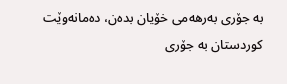به‌ جۆری به‌رهه‌می خۆیان بده‌ن، ده‌مانه‌وێت كوردستان به‌ جۆری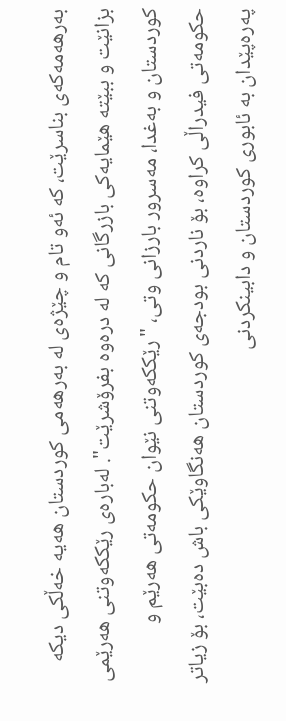به‌رهه‌مه‌كه‌ی بناسرێت، كه‌ ئه‌و تام و چێژه‌ی له‌ به‌رهه‌می كوردستان هه‌یه‌ خه‌ڵكی دیكه‌ بزانێت و ببێته‌ هێمایه‌كی بازرگانی كه‌ له‌ دره‌وه‌ بفرۆشرێت". لەبارەی رێککەوتنی هەرێمی کوردستان و بەغدا، مەسرور بارزانی وتی، "رێككه‌وتنی نێوان حكومه‌تی هه‌رێم و حكومه‌تی فیدراڵی كراوه‌، بۆ ناردنی بودجه‌ی كوردستان هه‌نگاوێكی باش ده‌بێت، بۆ زیاتر په‌ره‌پێدان به‌ ئابوری كوردستان و دابینكردنی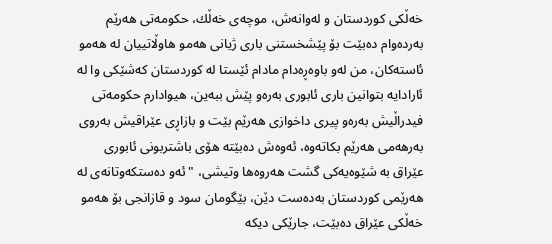خه‌ڵكی كوردستان و له‌وانه‌ش، موچه‌ی خه‌ڵك، حكومه‌تی هه‌رێم به‌رده‌وام ده‌بێت بۆ پێشخستنی باری ژیانی هه‌مو هاوڵاتییان له‌ هه‌مو ئاسته‌كان، من له‌و باوه‌ڕه‌دام مادام ئێستا له‌ كوردستان كه‌شێكی وا له‌ ئارادایه‌ بتوانین باری ئابوری به‌ره‌و پێش ببه‌ین، هیوادارم حكومه‌تی فیدراڵیش به‌ره‌و پیری داخوازی هه‌رێم بێت و بازاڕی عێراقیش به‌روی به‌رهه‌می هه‌رێم بكاته‌وه‌، ئه‌وه‌ش ده‌بێته‌ هۆی باشتربونی ئابوری عێراق به‌ شێوه‌یه‌كی گشت هەروەها وتیشی، "ئه‌و ده‌ستكه‌وتانه‌ی له‌ هه‌رێمی كوردستان به‌ده‌ست دێن، بێگومان سود و قازانجی بۆ هه‌مو خه‌ڵكی عێراق ده‌بێت، جارێكی دیكه‌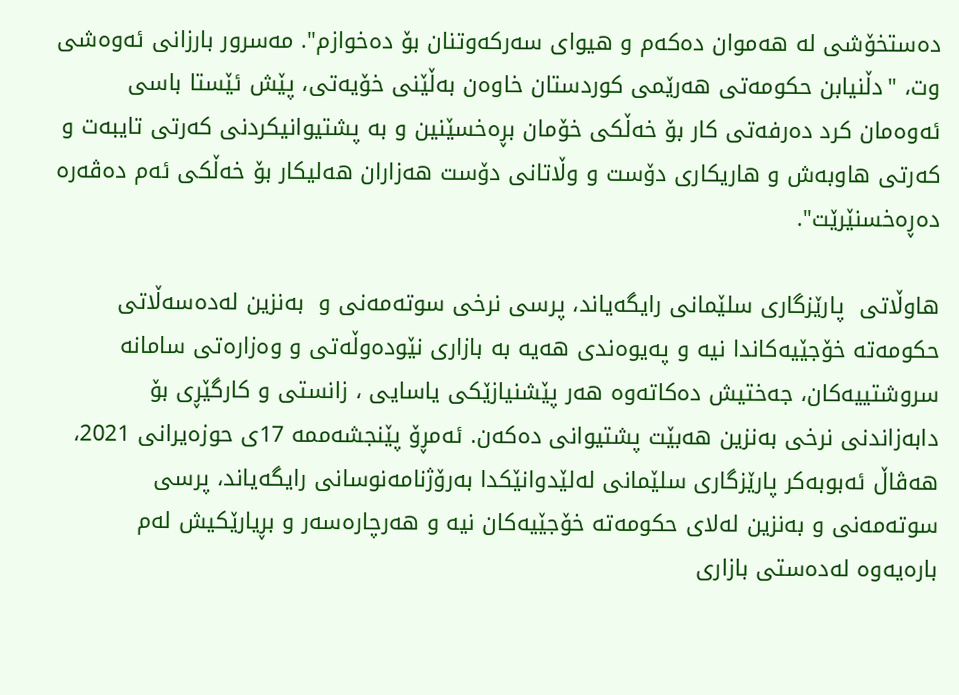ده‌ستخۆشی له‌ هه‌موان ده‌كه‌م و هیوای سه‌ركه‌وتنان بۆ ده‌خوازم". مەسرور بارزانی ئەوەشی وت، "دڵنیابن حكومه‌تی هه‌رێمی كوردستان خاوه‌ن به‌ڵێنی خۆیه‌تی، پێش ئێستا باسی ئه‌وه‌مان كرد ده‌رفه‌تی كار بۆ خه‌ڵكی خۆمان بڕه‌خسێنین و به‌ پشتیوانیكردنی كه‌رتی تایبه‌ت و كه‌رتی هاوبه‌ش و هاریكاری دۆست و وڵاتانی دۆست هه‌زاران هه‌لیكار بۆ خه‌ڵكی ئه‌م ده‌ڤه‌ره‌ ده‌ڕه‌خسنێرێت".

هاوڵاتى  پارێزگاری سلێمانی رایگەیاند، پرسی نرخی سوتەمەنی و  بەنزین لەدەسەڵاتی حکومەتە خۆجێیەکاندا نیە و پەیوەندی هەیە بە بازاری نێودەوڵەتی و وەزارەتی سامانە سروشتییەکان، جەختیش دەکاتەوە هەر پێشنیازێکی یاسایی ، زانستی و کارگێڕی بۆ دابەزاندنی نرخی بەنزین هەبێت پشتیوانی دەکەن. ئەمڕۆ پێنجشه‌ممه‌ 17ی حوزه‌یرانی 2021، هەڤاڵ ئەبوبەکر پارێزگاری سلێمانی لەلێدوانێکدا بەرۆژنامەنوسانی رایگەیاند، پرسی سوتەمەنی و بەنزین لەلای حکومەتە خۆجێیەکان نیە و هەرچارەسەر و بڕیارێکیش لەم بارەیەوە لەدەستی بازاری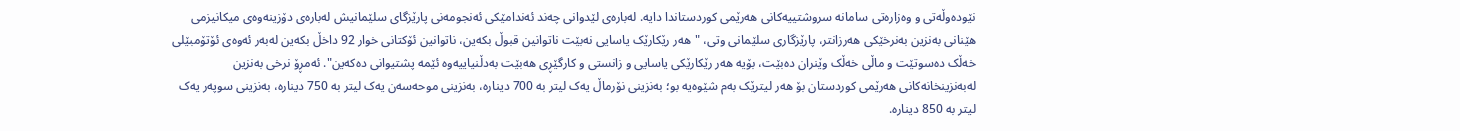نێودەوڵەتی و وەزارەتی سامانە سروشتییەکانی هەرێمی کوردستاندا دایە. لەبارەی لێدوانی چەند ئەندامێکی ئەنجومەنی پارێزگای سلێمانیش لەبارەی دۆزینەوەی میکانیزمی هێنانی بەنزین بەنرخێکی هەرزانتر، پارێزگاری سلێمانی وتی، "هەر رێکارێک یاسایی نەبێت ناتوانین قبوڵ بکەین، ناتوانین ئۆکتانی خوار 92 داخڵ بکەین لەبەر ئەوەی ئۆتۆمبێلی خەڵک دەسوتێت و ماڵی خەڵک وێنران دەبێت، بۆیە هەر رێکارێکی یاسایی و زانستی و کارگێڕی هەبێت بەدڵنیاییەوە ئێمە پشتیوانی دەکەین". ئەمڕۆ نرخی بەنزین لەبەنزینخانەکانی هەرێمی کوردستان بۆ هەر لیترێک بەم شێوەیە بو؛ بەنزینی نۆرماڵ یەک لیتر بە 700 دینارە، بەنزینی موحەسەن یەک لیتر بە 750 دینارە، بەنزینی سوپەر یەک لیتر بە 850 دینارە.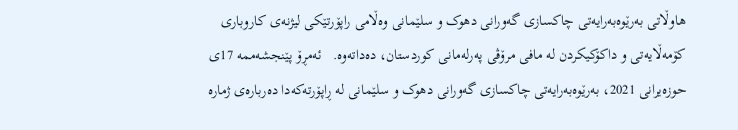هاوڵاتى بەرێوەبەرایەتی چاکسازی گەورانی دهوک و سلێمانی وەڵامى راپۆرتێکى لیژنەى کاروبارى کۆمەڵایەتى و داکۆکیکردن لە مافى مرۆڤى پەرلەمانى کوردستان، دەداتەوە.   ئەمڕۆ پێنجشه‌ممه‌ 17ی حوزه‌یرانی 2021، بەرێوەبەرایەتی چاکسازی گەورانی دهوک و سلێمانی لە ڕاپۆرتەکەدا دەربارەی ژمارە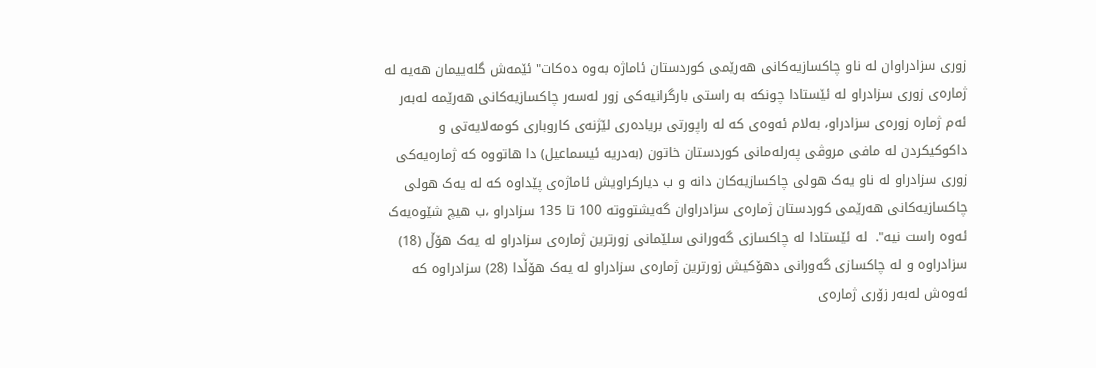زوری سزادراوان لە ناو چاکسازیەکانی هەرێمی کوردستان ئاماژە بەوە دەکات" ئێمەش گلەییمان هەیە لە ژمارەی زوری سزادراو لە ئێستادا چونکە بە راستی بارگرانیەکی زور لەسەر چاکسازیەکانی هەرێمە لەبەر ئەم ژمارە زورەی سزادراو، بەلام ئەوەی کە لە راپورتی بریادەری لێژنەی کاروباری کومەلایەتی و داکوکیکردن لە مافی مروڤی پەرلەمانی کوردستان خاتون (بەدریە ئیسماعیل) دا هاتووە کە ژمارەیەکی زوری سزادراو لە ناو یەک هولی چاکسازیەکان دانە و ب دیارکراویش ئاماژەی پێداوە کە لە یەک هولی چاکسازیەکانی هەرێمی کوردستان ژمارەی سزادراوان گەیشتووتە 100 تا 135 سزادراو ،ب هیچ شێوەیەک ئەوە راست نیە".  لە ئێستادا لە چاکسازی گەورانی سلێمانی زورترین ژمارەی سزادراو لە یەک هۆڵ (18) سزادراوە و لە چاکسازی گەورانی دهۆکیش زورترین ژمارەی سزادراو لە یەک هۆڵدا (28) سزادراوە کە ئەوەش لەبەر زۆری ژمارەی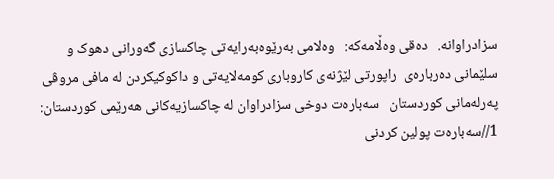سزادراوانە.   دەقى وەڵامەکە:   وەلامی بەرێوەبەرایەتی چاکسازی گەورانی دهوک و سلێمانی دەربارەی  راپورتی لێژنەی کاروباری کومەلایەتی و داکوکیکردن لە مافی مروڤی پەرلەمانی کوردستان   سەبارەت دوخی سزادراوان لە چاکسازیەکانی هەرێمی کوردستان:   1//سەبارەت پولین کردنی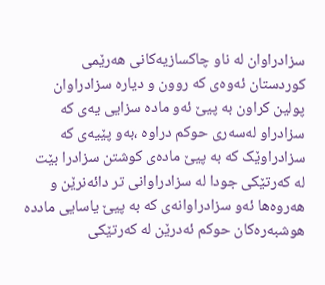سزادراوان لە ناو چاکسازیەکانی هەرێمی کوردستان ئەوەی کە روون و دیارە سزادراوان پولین کراون بە پیێ ئەو مادە سزایی یەی کە سزادراو لەسەری حوکم دراوە ،بەو پێیەی کە سزادراوێک کە بە پیێ مادەی کوشتن سزادرا بێت لە کەرتێکی جودا لە سزادراوانی تر دائەنرێن و هەروەها ئەو سزادراوانەی کە بە پیێ یاسایی ماددە هوشبەرەکان حوکم ئەدرێن لە کەرتێکی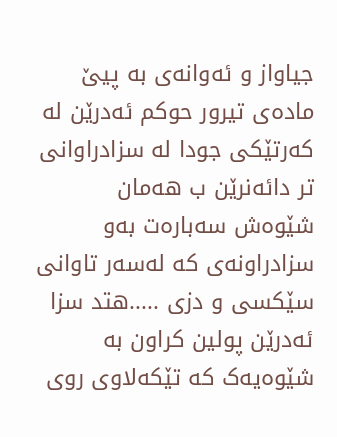جیاواز و ئەوانەی بە پیێ مادەی تیرور حوکم ئەدرێن لە کەرتێکی جودا لە سزادراوانی تر دائەنرێن ب هەمان شێوەش سەبارەت بەو سزادراونەی کە لەسەر تاوانی سێکسی و دزی .....هتد سزا ئەدرێن پولین کراون بە شێوەیەک کە تێکەلاوی روی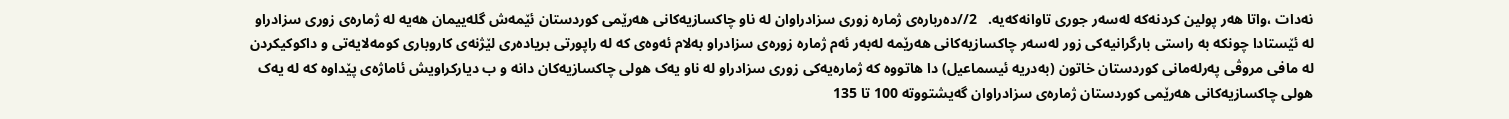نەدات ،واتا هەر پولین کردنەکە لەسەر جوری تاوانەکەیە.   2//دەربارەی ژمارە زوری سزادراوان لە ناو چاکسازیەکانی هەرێمی کوردستان ئێمەش گلەییمان هەیە لە ژمارەی زوری سزادراو لە ئێستادا چونکە بە راستی بارگرانیەکی زور لەسەر چاکسازیەکانی هەرێمە لەبەر ئەم ژمارە زورەی سزادراو بەلام ئەوەی کە لە راپورتی بریادەری لێژنەی کاروباری کومەلایەتی و داکوکیکردن لە مافی مروڤی پەرلەمانی کوردستان خاتون (بەدریە ئیسماعیل) دا هاتووە کە ژمارەیەکی زوری سزادراو لە ناو یەک هولی چاکسازیەکان دانە و ب دیارکراویش ئاماژەی پێداوە کە لە یەک هولی چاکسازیەکانی هەرێمی کوردستان ژمارەی سزادراوان گەیشتووتە 100 تا 135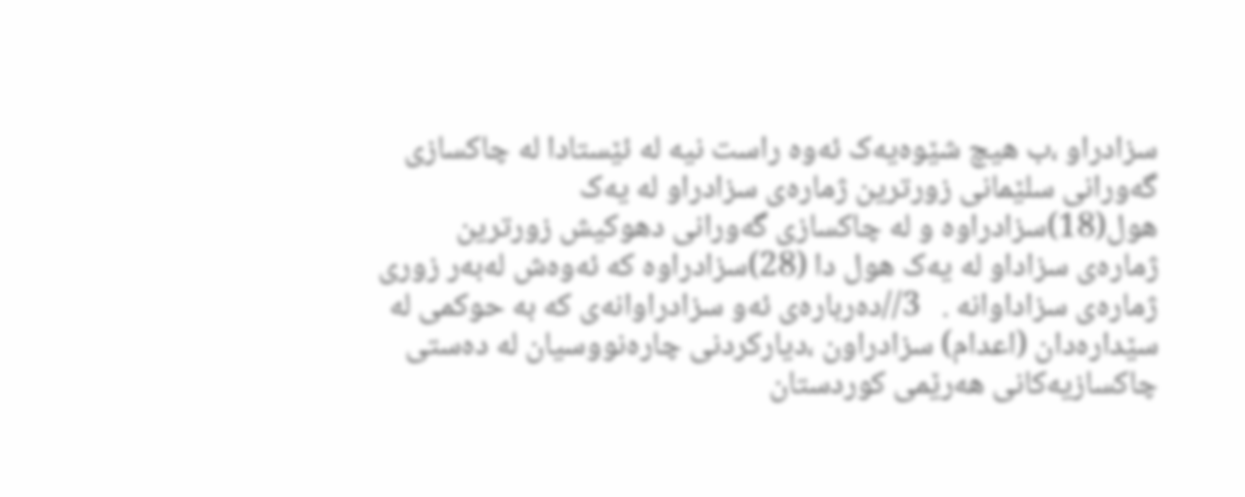سزادراو ،ب هیچ شێوەیەک ئەوە راست نیە لە ئێستادا لە چاکسازی گەورانی سلێمانی زورترین ژمارەی سزادراو لە یەک هول(18)سزادراوە و لە چاکسازی گەورانی دهوکیش زورترین ژمارەی سزاداو لە یەک هول دا (28)سزادراوە کە ئەوەش لەبەر زوری ژمارەی سزاداوانە .   3//دەربارەی ئەو سزادراوانەی کە بە حوکمی لە سێدارەدان (اعدام) سزادراون ،دیارکردنی چارەنووسیان لە دەستی چاکسازیەکانی هەرێمی کوردستان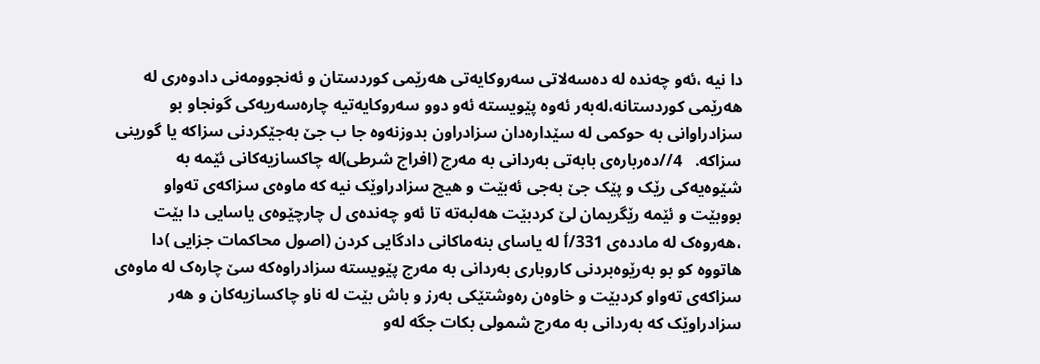دا نیە ،ئەو چەندە لە دەسەلاتی سەروکایەتی هەرێمی کوردستان و ئەنجوومەنی دادوەری لە هەرێمی کوردستانە،لەبەر ئەوە پێویستە ئەو دوو سەروکایەتیە چارەسەریەکی گونجاو بو سزادراوانی بە حوکمی لە سێدارەدان سزادراون بدوزنەوە جا ب جێ بەجێکردنی سزاکە یا گورینی سزاکە.   4//دەربارەی بابەتی بەردانی بە مەرج (افراج شرطی)لە چاکسازیەکانی ئێمە بە شێوەیەکی رێک و پێک جێ بەجی ئەبێت و هیچ سزادراوێک نیە کە ماوەی سزاکەی تەواو بووبێت و ئێمە رێگریمان لێ کردبێت هەلبەتە تا ئەو چەندەی ل چارچێوەی یاسایی دا بێت ،هەروەک لە ماددەی 331/ٲ لە یاسای بنەماکانی دادگایی کردن (اصول محاکمات جزایی )دا هاتووە کو بو بەرێوەبردنی کاروباری بەردانی بە مەرج پێویستە سزادراوەکە سێ چارەک لە ماوەی سزاکەی تەواو کردبێت و خاوەن رەوشتێکی بەرز و باش بێت لە ناو چاکسازیەکان و هەر سزادراوێک کە بەردانی بە مەرج شمولی بکات جگە لەو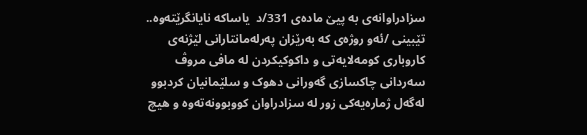سزادراوانەی بە پیێ مادەی 331/د  یاساکە نایانگرێتەوە..   تێبینی /ئەو روژەی کە بەرێزان پەرلەمانتارانی لێژنەی کاروباری کومەلایەتی و داکوکیکردن لە مافی مروڤ سەردانی چاکسازی گەورانی دهوک و سلێمانیان کردبوو لەگەل ژمارەیەکی زور لە سزادراوان کووبوونەتەوە و هیچ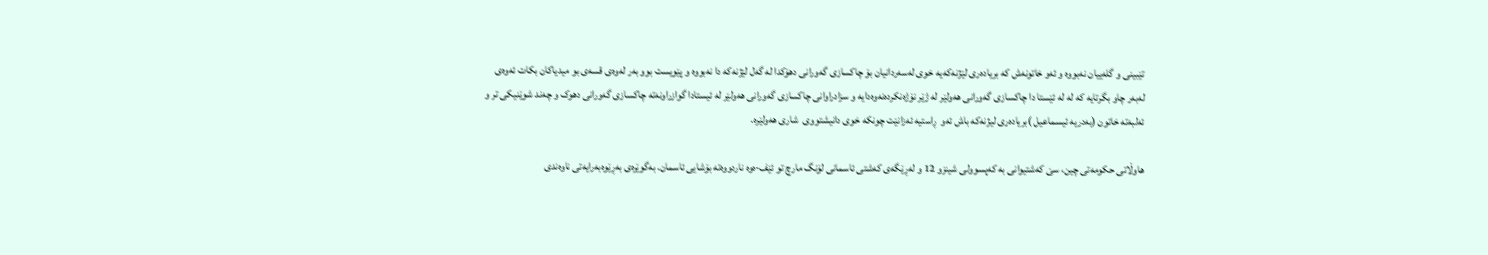تێبینی و گلەییان نەبووە و ئەو خاتونەش کە بریادەری لێژنەکەیە خوی لەسەردانیان بۆ چاکسازی گەورانی دهۆکدا لە گەل لێژنەکە دا نەبووە و پێویست بوو بەر لەوەی قسەی بو میدیاکان بکات ئەوەی لەبەر چاو بگرتایە کە لە لە ئێستا دا چاکسازی گەورانی هەولێر لە ژێر نۆژەنکردەنەوەدایە و سزادراوانی چاکسازی گەورانی هەولێر لە ئیستادا گوازراونەتە چاکسازی گەورانی دهوک و چەند شوێنیکی تر و ئەلبەتە خاتون (بەدریە ئیسماعیل )بریادەری لیژنەکە باش ئەو  ڕاستیە ئەزانێت چونکە خوی دانیشتووی  شاری هەولێرە.

هاوڵاتى حکومەتی چین، سێ کەشتیوانی بە کەپسوولی شینزو 12 و لەڕێگەی کەشتی ئاسمانی لۆنگ مارچ تو ئێف-ەوە ناردووەتە بۆشایی ئاسمان. بەگوێرەی بەڕێوەبەرایەتی ناوەندی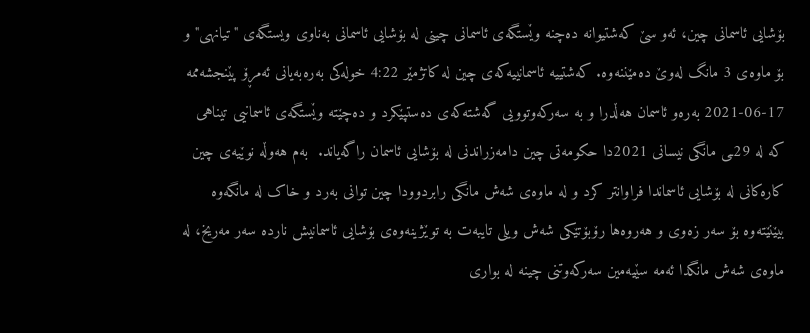بۆشایی ئاسمانی چین، ئەو سێ کەشتیوانە دەچنە وێستگەی ئاسمانی چینی لە بۆشایی ئاسمانی بەناوی ویستگەی "تیانهی" و بۆ ماوەی 3 مانگ لەوێ دەمێننەوە. کەشتییە ئاسمانییەکەی چین لە کاتژمێر 4:22 خولەکی بەرەبەیانی ئەمڕۆ پێنجشەممە 17-06-2021 بەرەو ئاسمان هەڵدرا و بە سەرکەوتوویی گەشتەکەی دەستپێکرد و دەچێتە وێستگەی ئاسمانیی تیناهی کە لە 29ـی مانگی نیسانی 2021دا حکومەتی چین دامەزراندنی لە بۆشایی ئاسمان راگەیاند.  بەم هەوڵە نوێیەی چین کارەکانی لە بۆشایی ئاسماندا فراوانتر کرد و لە ماوەی شەش مانگی رابردوودا چین توانی بەرد و خاک لە مانگەوە بیێنێتەوە بۆ سەر زەوی و هەروەها رۆبۆتێکی شەش ویلی تایبەت بە توێژینەوەی بۆشایی ئاسمانیش ناردە سەر مەریخ، لە ماوەی شەش مانگدا ئەمە سێیەمین سەرکەوتنی چینە لە بواری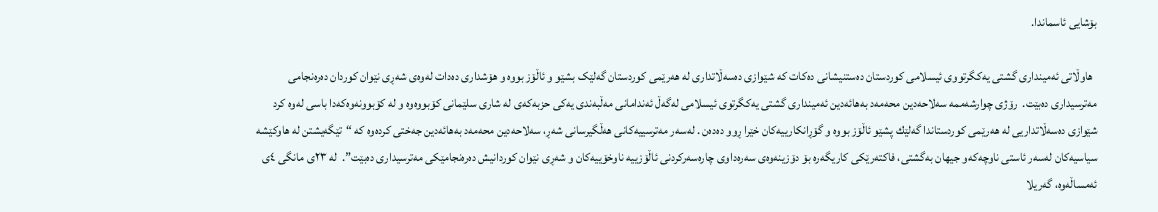بۆشایی ئاسماندا.

  هاوڵاتى ئەمینداری گشتی یەکگرتووی ئیسلامی کوردستان دەستنیشانی دەکات کە شێوازی دەسەڵاتداری لە هەرێمی کوردستان گەلێک بشێو و ئاڵۆز بووە و هۆشداری دەدات لەوەی شەڕی نێوان کوردان دەرەنجامی مەترسیداری دەبێت.  رۆژی چوارشه‌ممه‌ سه‌لاحه‌دین محەمەد به‌هائه‌دین ئه‌مینداری گشتی یه‌كگرتوی ئیسلامی له‌گه‌ڵ ئه‌ندامانی مه‌ڵبه‌ندی یه‌كی حزبه‌كه‌ی له‌ شاری سلێمانی كۆبووه‌وه‌ و لە کۆبوونەوەکەدا باسی لەوە کرد شێوازی ده‌سه‌ڵاتداریی له‌ هه‌رێمی كوردستاندا گه‌لێك پشێو ئاڵۆز بووه‌ و گۆڕانكارییه‌كان خێرا ڕوو ده‌ده‌ن . لەسەر مەترسییەکانی هەڵگیرسانی شەڕ، سه‌لاحه‌دین محەمەد به‌هائه‌دین جەختی کردەوە کە “تێگه‌یشتن له‌ هاوكێشه‌ سیاسیه‌كان له‌سه‌ر ئاستی ناوچه‌كه‌و جیهان به‌گشتی، فاكته‌رێكی كاریگه‌ره‌ بۆ دۆزینه‌وه‌ی سه‌ره‌داوی چاره‌سه‌ركردنی ئاڵۆزییه‌ ناوخۆییه‌كان و شه‌ڕی نێوان كوردانیش ده‌ره‌نجامێكی مه‌ترسیداری ده‌بێت”.  لە ٢٣ی مانگی ٤ی ئەمساڵەوە، گەریلا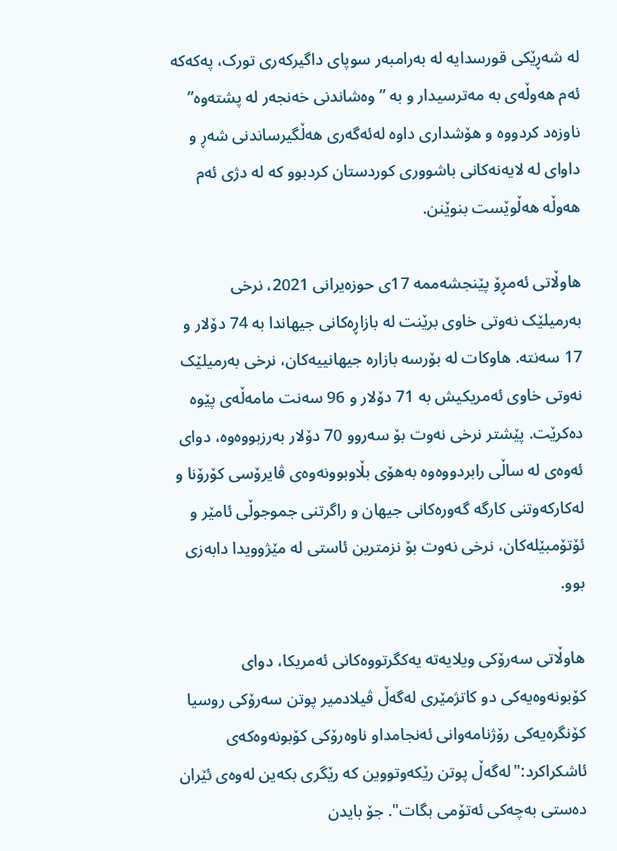لە شەڕێکی قورسدایە لە بەرامبەر سوپای داگیرکەری تورک، پەکەکە ئەم هەوڵەی بە مەترسیدار و بە ” وەشاندنی خەنجەر لە پشتەوە” ناوزەد کردووە و هۆشداری داوە لەئەگەری هەڵگیرساندنی شەڕ و داوای لە لایەنەکانی باشووری کوردستان کردبوو کە لە دژی ئەم هەوڵە هەڵوێست بنوێنن.

هاوڵاتى ئەمڕۆ پێنجشه‌ممه‌ 17ی حوزه‌یرانی 2021، نرخی بەرمیلێک نەوتی خاوی برێنت لە بازاڕەکانی جیهاندا بە 74 دۆلار و 17 سەنتە. هاوکات لە بۆرسە بازارە جیهانییەکان، نرخی‌ بەرمیلێک نەوتی‌ خاوی ئەمریکیش بە 71 دۆلار و 96 سەنت مامەڵەی‌ پێوە دەکرێت. پێشتر نرخی نەوت بۆ سەروو 70 دۆلار بەرزبووەوە، دوای ئەوەی لە ساڵی رابردووەوە بەهۆی بڵاوبوونەوەی ڤایرۆسی کۆرۆنا و لەکارکەوتنی کارگە گەورەکانی جیهان و راگرتنی جموجوڵی ئامێر و ئۆتۆمبێلەکان، نرخی نەوت بۆ نزمترین ئاستی لە مێژوویدا دابەزی بوو.

هاوڵاتى سه‌رۆکى ویلایه‌ته‌ یه‌کگرتووه‌کانى ئه‌مریکا، دواى کۆبونه‌وه‌یه‌کى دو کاتژمێرى له‌گه‌ڵ ڤیلادمیر پوتن سه‌رۆکى روسیا کۆنگره‌یه‌کى رۆژنامه‌وانى ئه‌نجامداو ناوه‌رۆکى کۆبونه‌وه‌که‌ى ئاشکراکرد:"له‌گه‌ڵ پوتن رێکه‌وتووین که‌ رێگرى بکه‌ین له‌وه‌ى ئێران ده‌ستى به‌چه‌کى ئه‌تۆمى بگات". جۆ بایدن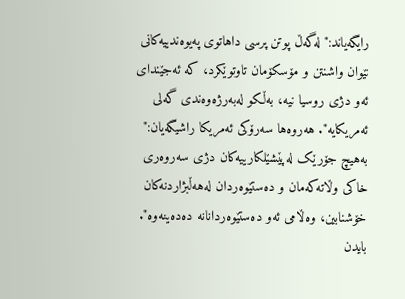رایگه‌یاند:" له‌گه‌ڵ پوتن پرسى داهاتوى په‌یوه‌ندییه‌کانى نێوان واشنتن و مۆسکۆمان تاوتوێکرد، که‌ ئه‌جێنداى ئه‌و دژى روسیا نیه‌، به‌ڵکو له‌به‌رژه‌وه‌ندى گه‌لى ئه‌مریکایه‌". هه‌روه‌ها سه‌رۆکى ئه‌مریکا راشیگه‌یان:" به‌هیچ جۆرێک له‌پێشێلکارییه‌کان دژى سه‌روه‌رى خاکى وڵاته‌که‌مان و ده‌ستێوه‌ردان له‌هه‌ڵبژاردنه‌کان خۆشنابین، وه‌ڵامى ئه‌و ده‌ستێوه‌ردانانه‌ ده‌ده‌ینه‌وه‌". بایدن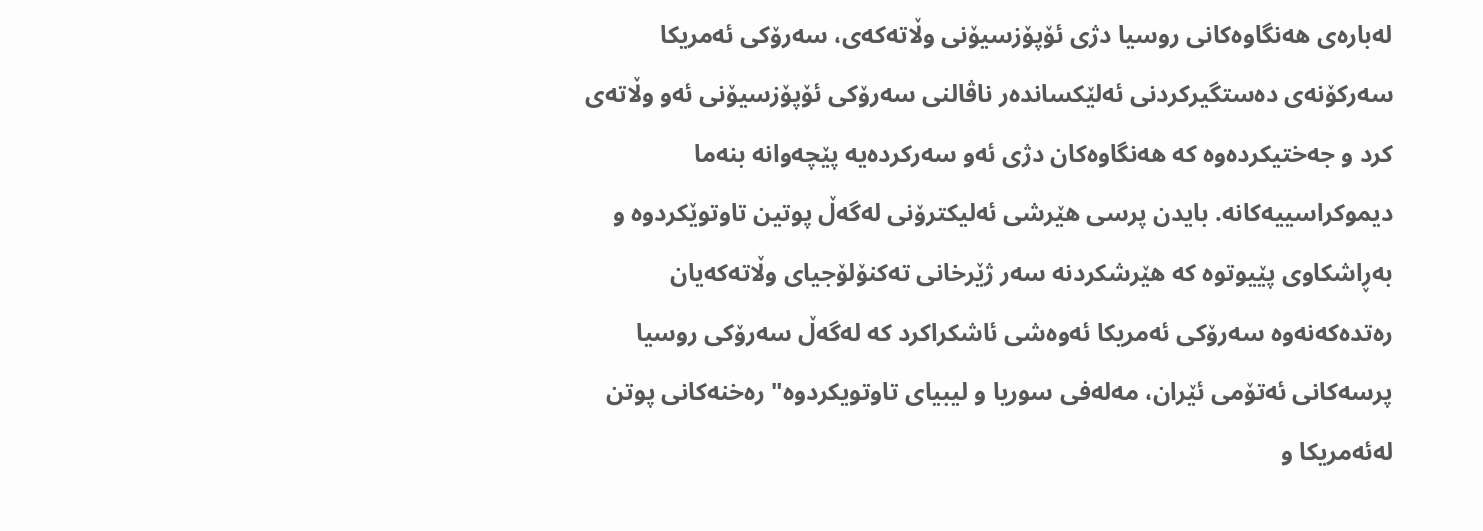له‌باره‌ى هه‌نگاوه‌کانى روسیا دژى ئۆپۆزسیۆنى وڵاته‌که‌ی، سه‌رۆکى ئه‌مریکا سه‌رکۆنه‌ى ده‌ستگیرکردنى ئه‌لێکسانده‌ر ناڤالنى سه‌رۆکى ئۆپۆزسیۆنى ئه‌و وڵاته‌ى کرد و جه‌ختیکرده‌وه‌ که‌ هه‌نگاوه‌کان دژى ئه‌و سه‌رکرده‌یه‌ پێچه‌وانه‌ بنه‌ما دیموکراسییه‌کانه‌. بایدن پرسى هێرشى ئه‌لیکترۆنى له‌گه‌ڵ پوتین تاوتوێکردوه‌ و به‌ڕاشکاوى پێیوتوه‌ که‌ هێرشکردنه‌ سه‌ر ژێرخانى ته‌کنۆلۆجیاى وڵاته‌که‌یان ره‌تده‌که‌نه‌وه‌ سه‌رۆکى ئه‌مریکا ئه‌وه‌شى ئاشکراکرد که‌ له‌گه‌ڵ سه‌رۆکى روسیا پرسه‌کانى ئه‌تۆمى ئێران، مه‌له‌فى سوریا و لیبیاى تاوتویکردوه‌" ره‌خنه‌کانى پوتن له‌ئه‌مریکا و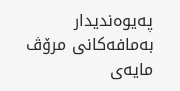په‌یوه‌ندیدار به‌مافه‌کانى مرۆڤ مایه‌ى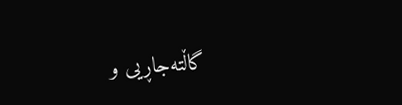گاڵته‌جاڕیى و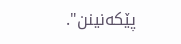پێکه‌نینن".